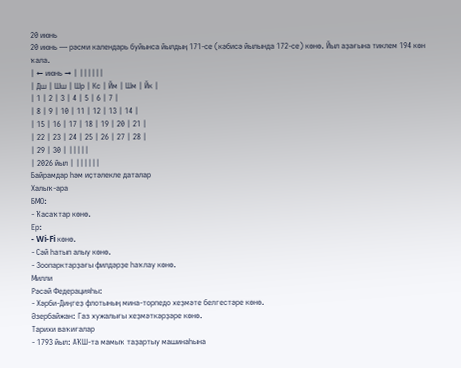20 июнь
20 июнь — рәсми календарь буйынса йылдың 171-се (кәбисә йылында 172-се) көнө. Йыл аҙағына тиклем 194 көн ҡала.
| ← июнь → | ||||||
| Дш | Шш | Шр | Кс | Йм | Шм | Йк |
| 1 | 2 | 3 | 4 | 5 | 6 | 7 |
| 8 | 9 | 10 | 11 | 12 | 13 | 14 |
| 15 | 16 | 17 | 18 | 19 | 20 | 21 |
| 22 | 23 | 24 | 25 | 26 | 27 | 28 |
| 29 | 30 | |||||
| 2026 йыл | ||||||
Байрамдар һәм иҫтәлекле даталар
Халыҡ-ара
БМО:
- Ҡасаҡтар көнө.
Ер:
- Wi-Fi көнө.
- Сәй һатып алыу көнө.
- Зоопарктарҙағы филдәрҙе һаҡлау көнө.
Милли
Рәсәй Федерацияһы:
- Хәрби-Диңгеҙ флотының мина-торпедо хеҙмәте белгестәре көнө.
Әзербайжан: Газ хужалығы хеҙмәткәрҙәре көнө.
Тарихи ваҡиғалар
- 1793 йыл: АҠШ-та мамыҡ таҙартыу машинаһына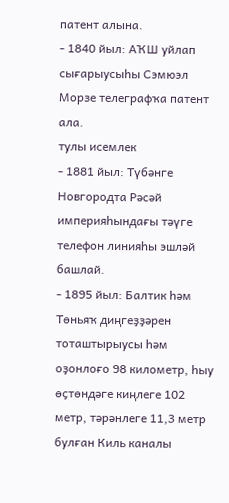патент алына.
- 1840 йыл: АҠШ уйлап сығарыусыһы Сэмюэл Морзе телеграфҡа патент ала.
тулы исемлек
- 1881 йыл: Түбәнге Новгородта Рәсәй империяһындағы тәүге телефон линияһы эшләй башлай.
- 1895 йыл: Балтик һәм Төньяҡ диңгеҙҙәрен тоташтырыусы һәм оҙонлоғо 98 километр, һыу өҫтөндәге киңлеге 102 метр, тәрәнлеге 11,3 метр булған Киль каналы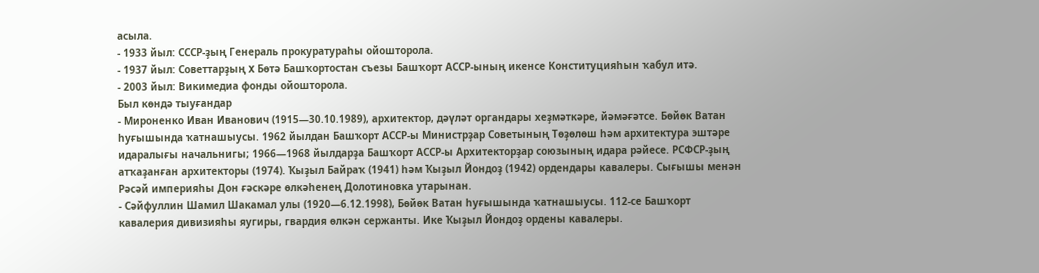асыла.
- 1933 йыл: СССР-ҙың Генераль прокуратураһы ойошторола.
- 1937 йыл: Советтарҙың X Бөтә Башҡортостан съезы Башҡорт АССР-ының икенсе Конституцияһын ҡабул итә.
- 2003 йыл: Викимедиа фонды ойошторола.
Был көндә тыуғандар
- Мироненко Иван Иванович (1915—30.10.1989), архитектор, дәүләт органдары хеҙмәткәре, йәмәғәтсе. Бөйөк Ватан һуғышында ҡатнашыусы. 1962 йылдан Башҡорт АССР-ы Министрҙар Советының Төҙөлөш һәм архитектура эштәре идаралығы начальнигы; 1966—1968 йылдарҙа Башҡорт АССР-ы Архитекторҙар союзының идара рәйесе. РСФСР-ҙың атҡаҙанған архитекторы (1974). Ҡыҙыл Байраҡ (1941) һәм Ҡыҙыл Йондоҙ (1942) ордендары кавалеры. Сығышы менән Рәсәй империяһы Дон ғәскәре өлкәһенең Долотиновка утарынан.
- Сәйфуллин Шамил Шакамал улы (1920—6.12.1998), Бөйөк Ватан һуғышында ҡатнашыусы. 112-се Башҡорт кавалерия дивизияһы яугиры, гвардия өлкән сержанты. Ике Ҡыҙыл Йондоҙ ордены кавалеры.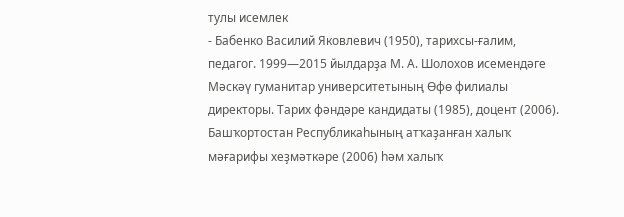тулы исемлек
- Бабенко Василий Яковлевич (1950), тарихсы-ғалим, педагог. 1999—2015 йылдарҙа М. А. Шолохов исемендәге Мәскәү гуманитар университетының Өфө филиалы директоры. Тарих фәндәре кандидаты (1985), доцент (2006). Башҡортостан Республикаһының атҡаҙанған халыҡ мәғарифы хеҙмәткәре (2006) һәм халыҡ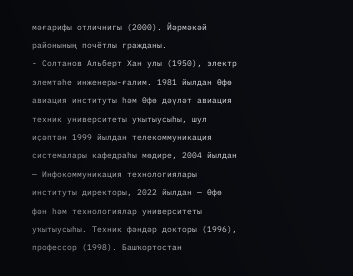мәғарифы отличнигы (2000). Йәрмәкәй районының почётлы гражданы.
- Солтанов Альберт Хан улы (1950), электр элемтәһе инженеры-ғалим. 1981 йылдан Өфө авиация институты һәм Өфө дәүләт авиация техник университеты уҡытыусыһы, шул иҫәптән 1999 йылдан телекоммуникация системалары кафедраһы мөдире, 2004 йылдан — Инфокоммуникация технологиялары институты директоры, 2022 йылдан — Өфө фән һәм технологиялар университеты уҡытыусыһы. Техник фәндәр докторы (1996), профессор (1998). Башҡортостан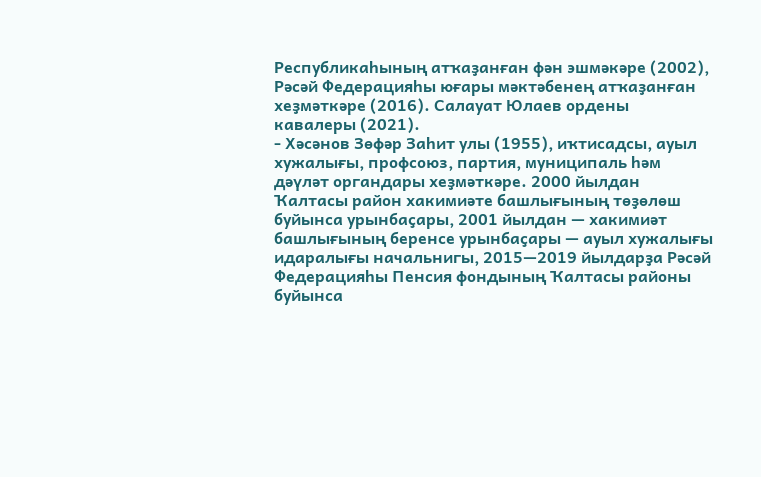Республикаһының атҡаҙанған фән эшмәкәре (2002), Рәсәй Федерацияһы юғары мәктәбенең атҡаҙанған хеҙмәткәре (2016). Салауат Юлаев ордены кавалеры (2021).
- Хәсәнов Зөфәр Заһит улы (1955), иҡтисадсы, ауыл хужалығы, профсоюз, партия, муниципаль һәм дәүләт органдары хеҙмәткәре. 2000 йылдан Ҡалтасы район хакимиәте башлығының төҙөлөш буйынса урынбаҫары, 2001 йылдан — хакимиәт башлығының беренсе урынбаҫары — ауыл хужалығы идаралығы начальнигы, 2015—2019 йылдарҙа Рәсәй Федерацияһы Пенсия фондының Ҡалтасы районы буйынса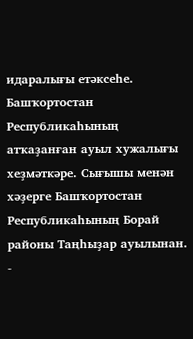идаралығы етәксеһе. Башҡортостан Республикаһының атҡаҙанған ауыл хужалығы хеҙмәткәре. Сығышы менән хәҙерге Башҡортостан Республикаһының Борай районы Таңһыҙар ауылынан.
-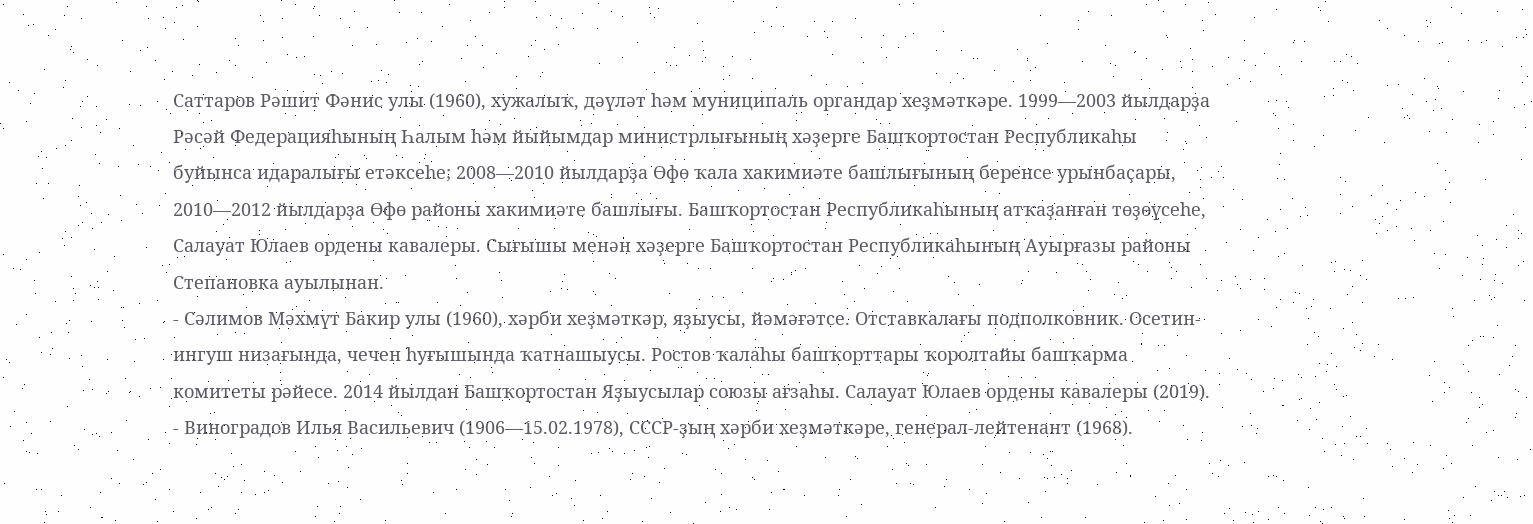Саттаров Рәшит Фәнис улы (1960), хужалыҡ, дәүләт һәм муниципаль органдар хеҙмәткәре. 1999—2003 йылдарҙа Рәсәй Федерацияһының Һалым һәм йыйымдар министрлығының хәҙерге Башҡортостан Республикаһы буйынса идаралығы етәксеһе; 2008—2010 йылдарҙа Өфө ҡала хакимиәте башлығының беренсе урынбаҫары, 2010—2012 йылдарҙа Өфө районы хакимиәте башлығы. Башҡортостан Республикаһының атҡаҙанған төҙөүсеһе, Салауат Юлаев ордены кавалеры. Сығышы менән хәҙерге Башҡортостан Республикаһының Ауырғазы районы Степановка ауылынан.
- Сәлимов Мәхмүт Бакир улы (1960), хәрби хеҙмәткәр, яҙыусы, йәмәғәтсе. Отставкалағы подполковник. Осетин-ингуш низағында, чечен һуғышында ҡатнашыусы. Ростов ҡалаһы башҡорттары ҡоролтайы башҡарма комитеты рәйесе. 2014 йылдан Башҡортостан Яҙыусылар союзы ағзаһы. Салауат Юлаев ордены кавалеры (2019).
- Виноградов Илья Васильевич (1906—15.02.1978), СССР-ҙың хәрби хеҙмәткәре, генерал-лейтенант (1968).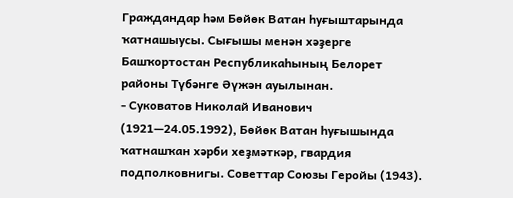Граждандар һәм Бөйөк Ватан һуғыштарында ҡатнашыусы. Сығышы менән хәҙерге Башҡортостан Республикаһының Белорет районы Түбәнге Әүжән ауылынан.
- Суковатов Николай Иванович (1921—24.05.1992), Бөйөк Ватан һуғышында ҡатнашҡан хәрби хеҙмәткәр, гвардия подполковнигы. Советтар Союзы Геройы (1943).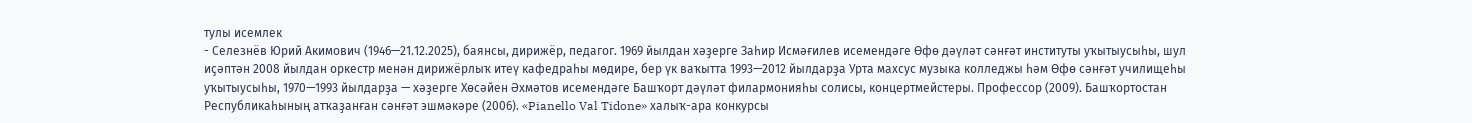тулы исемлек
- Селезнёв Юрий Акимович (1946—21.12.2025), баянсы, дирижёр, педагог. 1969 йылдан хәҙерге Заһир Исмәғилев исемендәге Өфө дәүләт сәнғәт институты уҡытыусыһы, шул иҫәптән 2008 йылдан оркестр менән дирижёрлыҡ итеү кафедраһы мөдире, бер үк ваҡытта 1993—2012 йылдарҙа Урта махсус музыка колледжы һәм Өфө сәнғәт училищеһы уҡытыусыһы, 1970—1993 йылдарҙа — хәҙерге Хөсәйен Әхмәтов исемендәге Башҡорт дәүләт филармонияһы солисы, концертмейстеры. Профессор (2009). Башҡортостан Республикаһының атҡаҙанған сәнғәт эшмәкәре (2006). «Pianello Val Tidone» халыҡ-ара конкурсы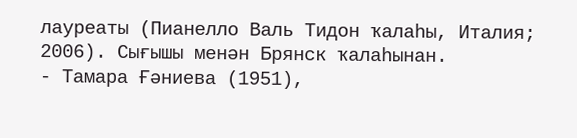лауреаты (Пианелло Валь Тидон ҡалаһы, Италия; 2006). Сығышы менән Брянск ҡалаһынан.
- Тамара Ғәниева (1951),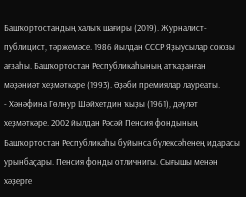Башҡортостандың халыҡ шағиры (2019). Журналист-публицист, тәржемәсе. 1986 йылдан СССР Яҙыусылар союзы ағзаһы. Башҡортостан Республикаһының атҡаҙанған мәҙәниәт хеҙмәткәре (1993). Әҙәби премиялар лауреаты.
- Хәнәфина Гөлнур Шәйхетдин ҡыҙы (1961), дәүләт хеҙмәткәре. 2002 йылдан Рәсәй Пенсия фондының Башҡортостан Республикаһы буйынса бүлексәһенең идарасы урынбаҫары. Пенсия фонды отличнигы. Сығышы менән хәҙерге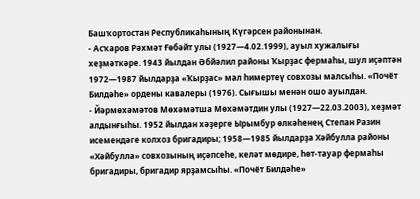Башҡортостан Республикаһының Күгәрсен районынан.
- Асҡаров Рәхмәт Ғөбәйт улы (1927—4.02.1999), ауыл хужалығы хеҙмәткәре. 1943 йылдан Әбйәлил районы Ҡырҙас фермаһы, шул иҫәптән 1972—1987 йылдарҙа «Ҡырҙас» мал һимертеү совхозы малсыһы. «Почёт Билдәһе» ордены кавалеры (1976). Сығышы менән ошо ауылдан.
- Йәрмөхәмәтов Мөхәмәтша Мөхәмәтдин улы (1927—22.03.2003), хеҙмәт алдынғыһы. 1952 йылдан хәҙерге Ырымбур өлкәһенең Степан Разин исемендәге колхоз бригадиры; 1958—1985 йылдарҙа Хәйбулла районы «Хәйбулла» совхозының иҫәпсеһе, келәт мөдире, һөт-тауар фермаһы бригадиры, бригадир ярҙамсыһы. «Почёт Билдәһе»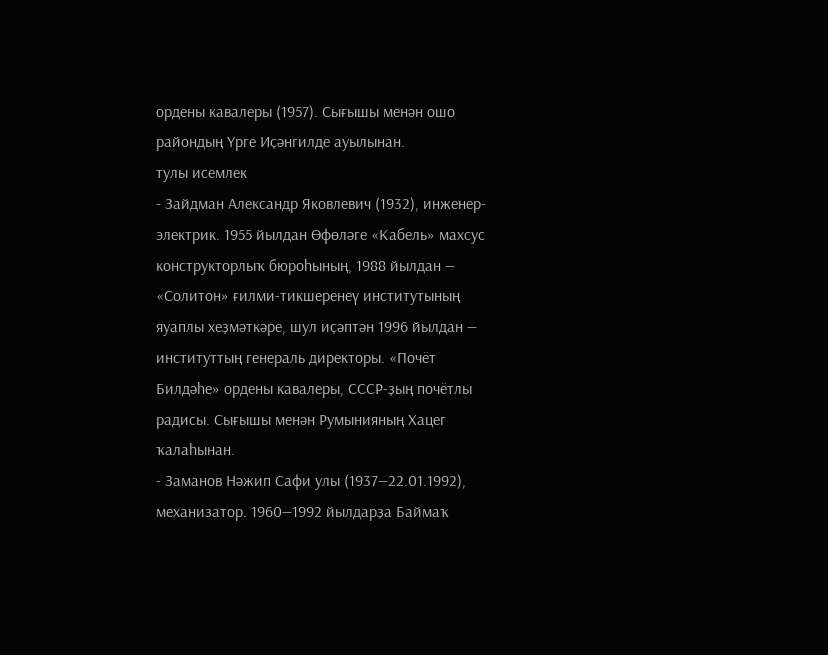ордены кавалеры (1957). Сығышы менән ошо райондың Үрге Иҫәнгилде ауылынан.
тулы исемлек
- Зайдман Александр Яковлевич (1932), инженер-электрик. 1955 йылдан Өфөләге «Кабель» махсус конструкторлыҡ бюроһының, 1988 йылдан — «Солитон» ғилми-тикшеренеү институтының яуаплы хеҙмәткәре, шул иҫәптән 1996 йылдан — институттың генераль директоры. «Почёт Билдәһе» ордены кавалеры, СССР-ҙың почётлы радисы. Сығышы менән Румынияның Хацег ҡалаһынан.
- Заманов Нәжип Сафи улы (1937—22.01.1992), механизатор. 1960—1992 йылдарҙа Баймаҡ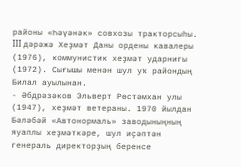районы «Һәүәнәк» совхозы тракторсыһы. III дәрәжә Хеҙмәт Даны ордены кавалеры (1976), коммунистик хеҙмәт ударнигы (1972). Сығышы менән шул уҡ райондың Билал ауылынан.
- Әбдрәзәков Эльверт Рөстәмхан улы (1947), хеҙмәт ветераны. 1970 йылдан Бәләбәй «Автонормаль» заводыныңның яуаплы хеҙмәткәре, шул иҫәптән генераль директорҙың беренсе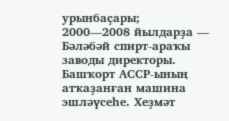урынбаҫары; 2000—2008 йылдарҙа — Бәләбәй спирт-араҡы заводы директоры. Башҡорт АССР-ының атҡаҙанған машина эшләүсеһе. Хеҙмәт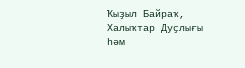Ҡыҙыл Байраҡ, Халыҡтар Дуҫлығы һәм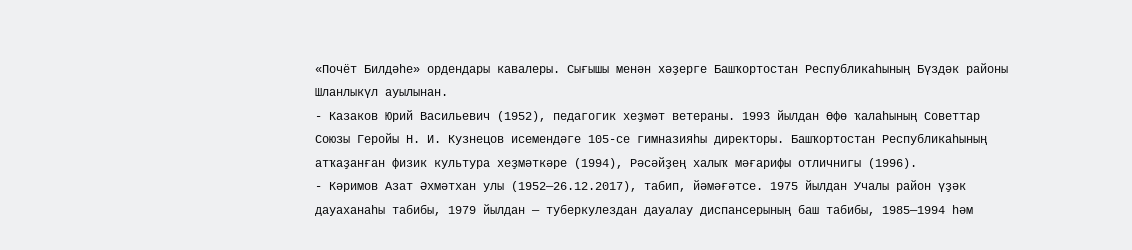«Почёт Билдәһе» ордендары кавалеры. Сығышы менән хәҙерге Башҡортостан Республикаһының Бүздәк районы Шланлыкүл ауылынан.
- Казаков Юрий Васильевич (1952), педагогик хеҙмәт ветераны. 1993 йылдан Өфө ҡалаһының Советтар Союзы Геройы Н. И. Кузнецов исемендәге 105-се гимназияһы директоры. Башҡортостан Республикаһының атҡаҙанған физик культура хеҙмәткәре (1994), Рәсәйҙең халыҡ мәғарифы отличнигы (1996).
- Кәримов Азат Әхмәтхан улы (1952—26.12.2017), табип, йәмәғәтсе. 1975 йылдан Учалы район үҙәк дауаханаһы табибы, 1979 йылдан — туберкулездан дауалау диспансерының баш табибы, 1985—1994 һәм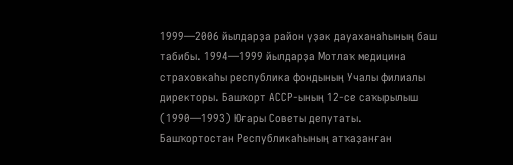1999—2006 йылдарҙа район үҙәк дауаханаһының баш табибы. 1994—1999 йылдарҙа Мотлаҡ медицина страховкаһы республика фондының Учалы филиалы директоры. Башҡорт АССР-ының 12-се саҡырылыш (1990—1993) Юғары Советы депутаты. Башҡортостан Республикаһының атҡаҙанған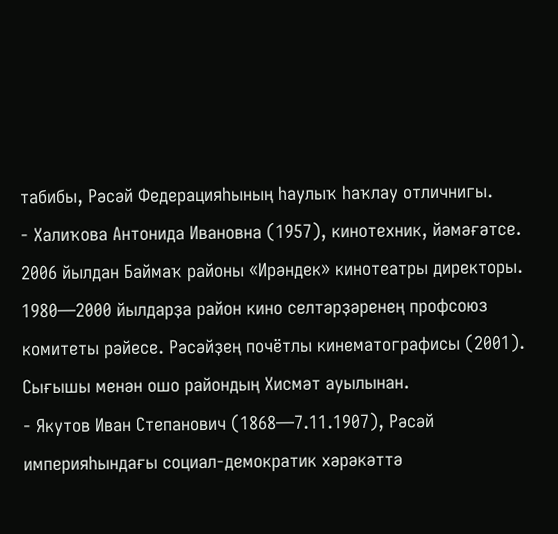табибы, Рәсәй Федерацияһының һаулыҡ һаҡлау отличнигы.
- Халиҡова Антонида Ивановна (1957), кинотехник, йәмәғәтсе. 2006 йылдан Баймаҡ районы «Ирәндек» кинотеатры директоры. 1980—2000 йылдарҙа район кино селтәрҙәренең профсоюз комитеты рәйесе. Рәсәйҙең почётлы кинематографисы (2001). Сығышы менән ошо райондың Хисмәт ауылынан.
- Якутов Иван Степанович (1868—7.11.1907), Рәсәй империяһындағы социал-демократик хәрәкәттә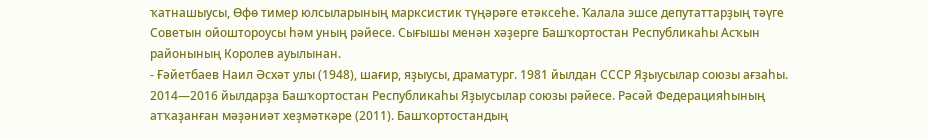ҡатнашыусы, Өфө тимер юлсыларының марксистик түңәрәге етәксеһе. Ҡалала эшсе депутаттарҙың тәүге Советын ойоштороусы һәм уның рәйесе. Сығышы менән хәҙерге Башҡортостан Республикаһы Асҡын районының Королев ауылынан.
- Ғәйетбаев Наил Әсхәт улы (1948), шағир, яҙыусы, драматург. 1981 йылдан СССР Яҙыусылар союзы ағзаһы. 2014—2016 йылдарҙа Башҡортостан Республикаһы Яҙыусылар союзы рәйесе. Рәсәй Федерацияһының атҡаҙанған мәҙәниәт хеҙмәткәре (2011). Башҡортостандың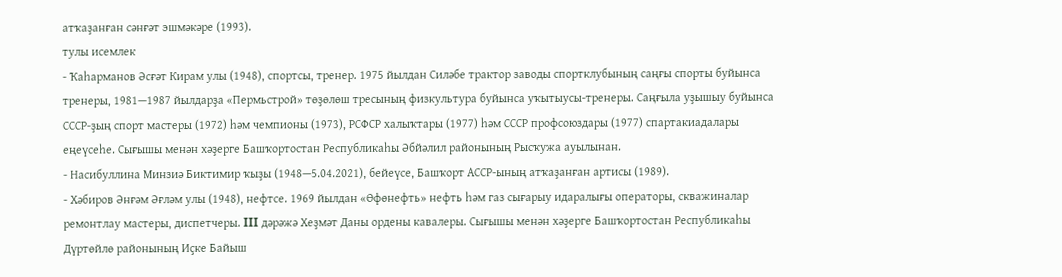атҡаҙанған сәнғәт эшмәкәре (1993).
тулы исемлек
- Ҡаһарманов Әсғәт Кирам улы (1948), спортсы, тренер. 1975 йылдан Силәбе трактор заводы спортклубының саңғы спорты буйынса тренеры, 1981—1987 йылдарҙа «Пермьстрой» төҙөлөш тресының физкультура буйынса уҡытыусы-тренеры. Саңғыла уҙышыу буйынса СССР-ҙың спорт мастеры (1972) һәм чемпионы (1973), РСФСР халыҡтары (1977) һәм СССР профсоюздары (1977) спартакиадалары еңеүсеһе. Сығышы менән хәҙерге Башҡортостан Республикаһы Әбйәлил районының Рысҡужа ауылынан.
- Насибуллина Минзиә Биктимир ҡыҙы (1948—5.04.2021), бейеүсе, Башҡорт АССР-ының атҡаҙанған артисы (1989).
- Хәбиров Әнғәм Әғләм улы (1948), нефтсе. 1969 йылдан «Өфөнефть» нефть һәм газ сығарыу идаралығы операторы, скважиналар ремонтлау мастеры, диспетчеры. III дәрәжә Хеҙмәт Даны ордены кавалеры. Сығышы менән хәҙерге Башҡортостан Республикаһы Дүртөйлө районының Иҫке Байыш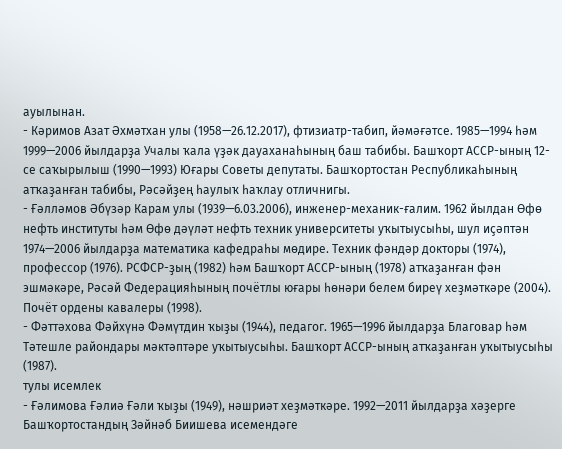ауылынан.
- Кәримов Азат Әхмәтхан улы (1958—26.12.2017), фтизиатр-табип, йәмәғәтсе. 1985—1994 һәм 1999—2006 йылдарҙа Учалы ҡала үҙәк дауаханаһының баш табибы. Башҡорт АССР-ының 12-се саҡырылыш (1990—1993) Юғары Советы депутаты. Башҡортостан Республикаһының атҡаҙанған табибы, Рәсәйҙең һаулыҡ һаҡлау отличнигы.
- Ғәлләмов Әбүзәр Карам улы (1939—6.03.2006), инженер-механик-ғалим. 1962 йылдан Өфө нефть институты һәм Өфө дәүләт нефть техник университеты уҡытыусыһы, шул иҫәптән 1974—2006 йылдарҙа математика кафедраһы мөдире. Техник фәндәр докторы (1974), профессор (1976). РСФСР-ҙың (1982) һәм Башҡорт АССР-ының (1978) атҡаҙанған фән эшмәкәре, Рәсәй Федерацияһының почётлы юғары һөнәри белем биреү хеҙмәткәре (2004). Почёт ордены кавалеры (1998).
- Фәттәхова Фәйхүнә Фәмүтдин ҡыҙы (1944), педагог. 1965—1996 йылдарҙа Благовар һәм Тәтешле райондары мәктәптәре уҡытыусыһы. Башҡорт АССР-ының атҡаҙанған уҡытыусыһы (1987).
тулы исемлек
- Ғәлимова Ғәлиә Ғәли ҡыҙы (1949), нәшриәт хеҙмәткәре. 1992—2011 йылдарҙа хәҙерге Башҡортостандың Зәйнәб Биишева исемендәге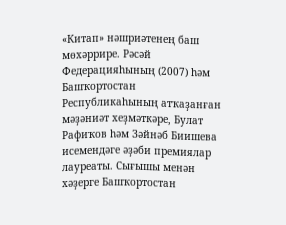«Китап» нәшриәтенең баш мөхәррире. Рәсәй Федерацияһының (2007) һәм Башҡортостан Республикаһының атҡаҙанған мәҙәниәт хеҙмәткәре, Булат Рафиҡов һәм Зәйнәб Биишева исемендәге әҙәби премиялар лауреаты. Сығышы менән хәҙерге Башҡортостан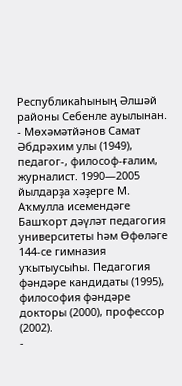Республикаһының Әлшәй районы Себенле ауылынан.
- Мөхәмәтйәнов Самат Әбдрәхим улы (1949), педагог-, философ-ғалим, журналист. 1990—2005 йылдарҙа хәҙерге М. Аҡмулла исемендәге Башҡорт дәүләт педагогия университеты һәм Өфөләге 144-се гимназия уҡытыусыһы. Педагогия фәндәре кандидаты (1995), философия фәндәре докторы (2000), профессор (2002).
-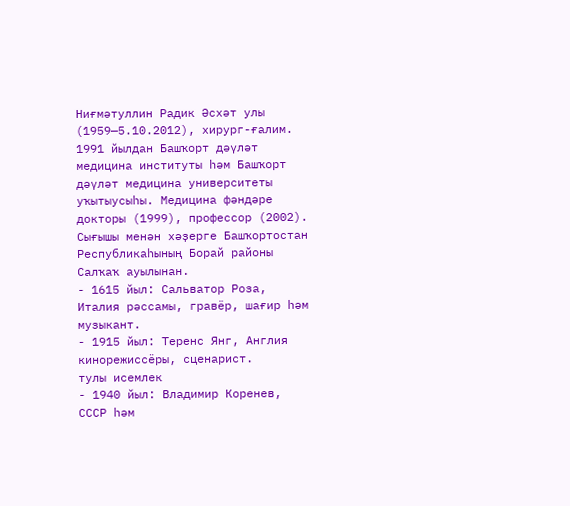Ниғмәтуллин Радик Әсхәт улы (1959—5.10.2012), хирург-ғалим. 1991 йылдан Башҡорт дәүләт медицина институты һәм Башҡорт дәүләт медицина университеты уҡытыусыһы. Медицина фәндәре докторы (1999), профессор (2002). Сығышы менән хәҙерге Башҡортостан Республикаһының Борай районы Салҡаҡ ауылынан.
- 1615 йыл: Сальватор Роза, Италия рәссамы, гравёр, шағир һәм музыкант.
- 1915 йыл: Теренс Янг, Англия кинорежиссёры, сценарист.
тулы исемлек
- 1940 йыл: Владимир Коренев, СССР һәм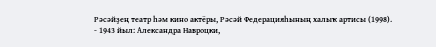Рәсәйҙең театр һәм кино актёры, Рәсәй Федерацияһының халыҡ артисы (1998).
- 1943 йыл: Александра Навроцки,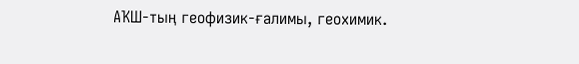АҠШ-тың геофизик-ғалимы, геохимик.